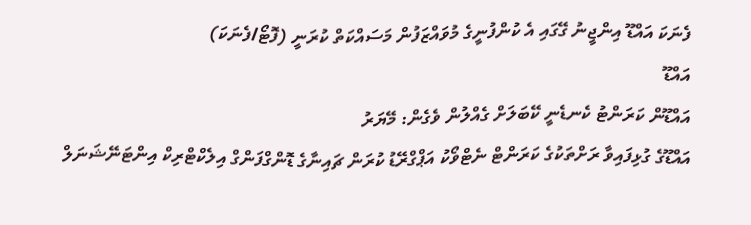ފެނަކަ އައްޑޫ އިންޖީނު ގޭގައި އެ ކުންފުނީގެ މުވައްޒަފުން މަސައްކަތް ކުރަނީ (ފޮޓޯ/ފެނަކަ)
އައްޑޫ
އައްޑޫން ކަރަންޓު ކެނޑެނީ ކޭބަލަށް ގެއްލުން ވެގެން: މޭޔަރު
އައްޑޫގެ ގުޅިފައިވާ ރަށްތަކުގެ ކަރަންޓް ނެޓްވޯކު އަޕްގްރޭޑު ކުރަން ޗައިނާގެ ޑޮންގްފަންގް އިލެކްޓްރިކް އިންޓަނޭޝަނަލް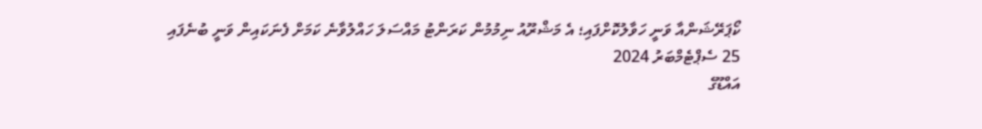ކޯޕަރޭޝަންއާ ވަނީ ހަވާލުކޮށްފައި؛ އެ މަޝްރޫއު ނިމުމުން ކަރަންޓު މައްސަލަ ހައްލުވާނެ ކަމަށް ފެނަކައިން ވަނީ ބުނެފައި
25 ސެޕްޓެމްބަރު 2024
އައްޑޫގެ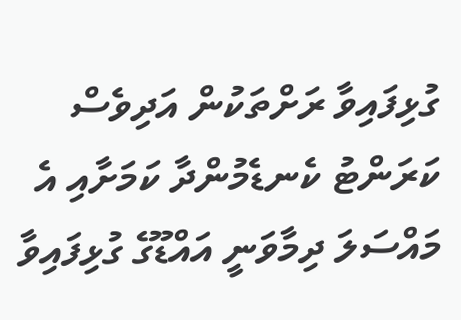ގުޅިފައިވާ ރަށްތަކުން އަދިވެސް ކަރަންޓު ކެނޑެމުންދާ ކަމަށާއި އެ މައްސަލަ ދިމާވަނީ އައްޑޫގެ ގުޅިފައިވާ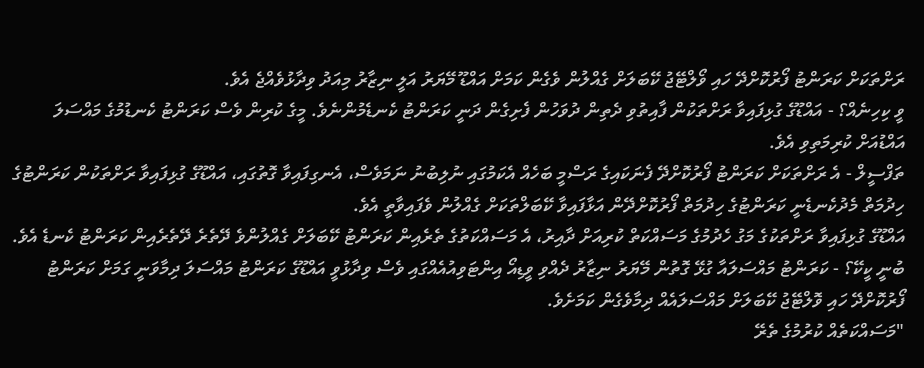ރަށްތަކަށް ކަރަންޓު ފޯރުކޮށްދޭ ހައި ވޯލްޓޭޖު ކޭބަލަށް ގެއްލުން ވެގެން ކަމަށް އައްޑޫ މޭޔަރު އަލީ ނިޒާރު މިއަދު ވިދާޅުވެއްޖެ އެވެ.
ވީ ކިހިނެއް؟ - އައްޑޫގެ ގުޅިފައިވާ ރަށްތަކުން ފާއިތުވި ދެތިން ދުވަހުން ފެށިގެން ދަނީ ކަރަންޓު ކެނޑެމުންނެވެ. މީގެ ކުރިން ވެސް ކަރަންޓު ކެނޑުމުގެ މައްސަލަ އައްޑުއަށް ކުރިމަތިވި އެވެ.
ތަފްސީލް - އެ ރަށްތަކަށް ކަރަންޓު ފޯރުކޮށްދޭ ފެނަކައިގެ ރަސްމީ ބަހެއް އެކަމުގައި ނުލިބުނު ނަމަވެސް، އެނގިފައިވާ ގޮތުގައި، އައްޑޫގެ ގުޅިފައިވާ ރަށްތަކުން ކަރަންޓުގެ ހިދުމަތް މެދުކެނޑެނީ ކަރަންޓުގެ ހިދުމަތް ފޯރުކޮށްދޭން އަޅާފައިވާ ކޭބަލްތަކަށް ގެއްލުން ވެފައިވާތީ އެވެ.
އައްޑޫގެ ގުޅިފައިވާ ރަށްތަކުގެ މަގު ހެދުމުގެ މަސައްކަތް ކުރިއަށް ދާއިރު، އެ މަސައްކަތުގެ ތެރެއިން ކަރަންޓު ކޭބަލަށް ގެއްލުންވެ ދޭތެރެ ދޭތެރެއިން ކަރަންޓު ކެނޑެ އެވެ.
ބުނީ ކީކޭ؟ - ކަރަންޓު މައްސަލައާ ގުޅޭ ގޮތުން މޭޔަރު ނިޒާރު ދެއްވި ވީޑިއޯ އިންޓަވިއުއެއްގައި ވެސް ވިދާޅުވީ އައްޑޫގެ ކަރަންޓު މައްސަލަ ދިމާވަނީ ގަމަށް ކަރަންޓު ފޯރުކޮށްދޭ ހައި ވޮލްޓޭޖު ކޭބަލަށް މައްސަލައެއް ދިމާވެގެން ކަމަށެވެ.
"މަސައްކަތެއް ކުރުމުގެ ތެރޭ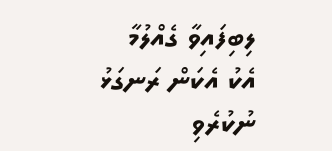ލިބިފައިވާ ގެއްލުމާ އެކު އެކަން ރަނގަޅު ނުކުރެވި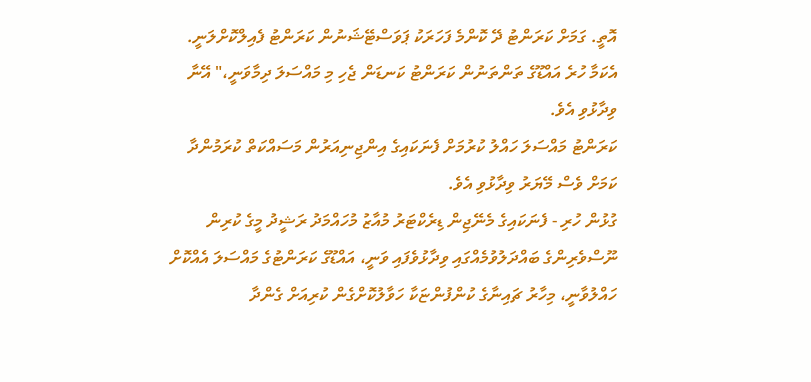އޮތީ. ގަމަށް ކަރަންޓު ދޭ ކޮންމެ ފަހަރަކު ޕަވަސްޓޭޝަނުން ކަރަންޓު ފެއިލްކޮށްލަނީ. އެކަމާ ހުރެ އައްޑޫގެ ތަންތަނުން ކަރަންޓު ކަނޑަން ޖެހި މި މައްސަލަ ދިމާވަނީ،" އޭނާ ވިދާޅުވި އެވެ.
ކަރަންޓު މައްސަލަ ހައްލު ކުރުމަށް ފެނަކައިގެ އިންޖިނިއަރުން މަސައްކަތް ކުރަމުންދާ ކަމަށް ވެސް މޭޔަރު ވިދާޅުވި އެވެ.
ގުޅުން ހުރި - ފެނަކައިގެ މެނޭޖިން ޑިރެކްޓަރު މުއާޒު މުހައްމަދު ރަޝީދު މީގެ ކުރިން ނޫސްވެރިންގެ ބައްދަލުވުމެއްގައި ވިދާޅުވެފައި ވަނީ، އައްޑޫގެ ކަރަންޓުގެ މައްސަލަ އެއްކޮށް ހައްލުވާނީ، މިހާރު ޗައިނާގެ ކުންފުންޏަކާ ހަވާލުކޮށްގެން ކުރިއަށް ގެންދާ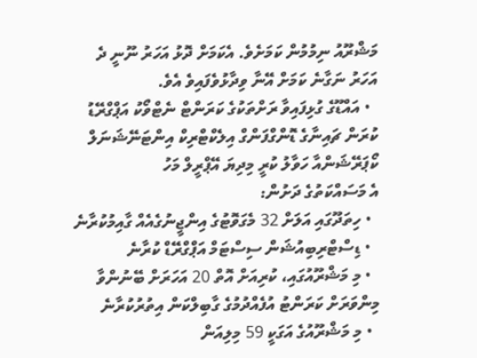މަޝްރޫއު ނިމުމުން ކަމަށެވެ. އެކަމަށް ދޮޅު އަހަރު ނޫނީ ދެ އަހަރު ނަގާނެ ކަމަށް އޭނާ ވިދާޅުވެފައިވެ އެވެ.
  • އައްޑޫގެ ގުޅިފައިވާ ރަށްތަކުގެ ކަރަންޓް ނެޓްވޯކު އަޕްގްރޭޑު ކުރަން ޗައިނާގެ ޑޮންގްފަންގް އިލެކްޓްރިކް އިންޓަނޭޝަނަލް ކޯޕަރޭޝަންއާ ހަވާލު ކުރީ މިދިޔަ އޭޕްރީލް މަހު
އެ މަސައްކަތުގެ ދަށުން:
  • ހިތަދޫގައި އަލަށް 32 މެގަވޮޓުގެ އިންޖީނުގެއެއް ގާއިމުކުރާނެ
  • ޑިސްޓްރިބިއުޝަން ސިސްޓަމް އަޕްގްރޭޑް ކުރާނެ
  • މި މަޝްރޫއުގައި، ކުރިއަށް އޮތް 20 އަހަރަށް ބޭނުންވާ މިންވަރަށް ކަރަންޓު އުފެއްދުމުގެ ގާބިލްކަން އިތުރުކުރާނެ
  • މި މަޝްރޫއުގެ އަގަކީ 59 މިލިއަން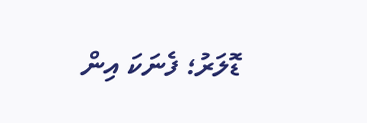ޑޮލަރު؛ ފެނަކަ އިން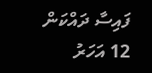ފައިސާ ދައްކަން 12 އަހަރު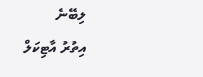ލިބޭނެ
އިތުރު އާޓިކަލް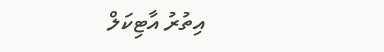އިތުރު އާޓިކަލް